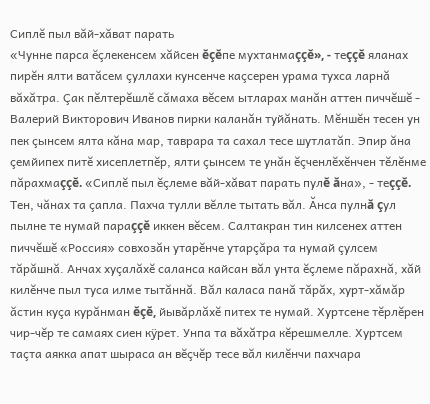Сиплĕ пыл вăй-хăват парать
«Чунне парса ĕçлекенсем хăйсен ĕçĕпе мухтанмаççĕ», - теççĕ яланах пирĕн ялти ватăсем çуллахи кунсенче каçсерен урама тухса ларнă вăхăтра. Çак пĕлтерĕшлĕ сăмаха вĕсем ытларах манăн аттен пиччĕшĕ - Валерий Викторович Иванов пирки каланăн туйăнать. Мĕншĕн тесен ун пек çынсем ялта кăна мар, таврара та сахал тесе шутлатăп. Эпир ăна çемйипех питĕ хисеплетпĕр, ялти çынсем те унăн ĕçченлĕхĕнчен тĕлĕнме пăрахмаççĕ. «Сиплĕ пыл ĕçлеме вăй-хăват парать пулĕ ăна», - теççĕ. Тен, чăнах та çапла. Пахча тулли вĕлле тытать вăл. Ăнса пулнă çул пылне те нумай параççĕ иккен вĕсем. Салтакран тин килсенех аттен пиччĕшĕ «Россия» совхозăн утарĕнче утарçăра та нумай çулсем тăрăшнă. Анчах хуçалăхĕ саланса кайсан вăл унта ĕçлеме пăрахнă, хăй килĕнче пыл туса илме тытăннă. Вăл каласа панă тăрăх, хурт-хăмăр ăстин куçа курăнман ĕçĕ, йывăрлăхĕ питех те нумай. Хуртсене тĕрлĕрен чир-чĕр те самаях сиен кÿрет. Унпа та вăхăтра кĕрешмелле. Хуртсем таçта аякка апат шыраса ан вĕçчĕр тесе вăл килĕнчи пахчара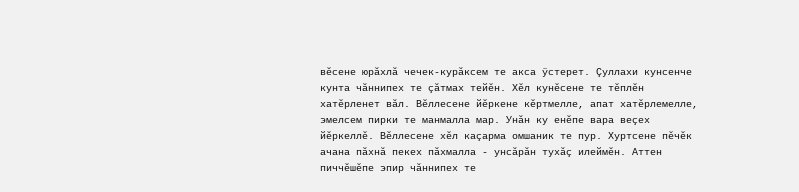вĕсене юрăхлă чечек-курăксем те акса ÿстерет. Çуллахи кунсенче кунта чăннипех те çăтмах тейĕн. Хĕл кунĕсене те тĕплĕн хатĕрленет вăл. Вĕллесене йĕркене кĕртмелле, апат хатĕрлемелле, эмелсем пирки те манмалла мар. Унăн ку енĕпе вара веçех йĕркеллĕ. Вĕллесене хĕл каçарма омшаник те пур. Хуртсене пĕчĕк ачана пăхнă пекех пăхмалла - унсăрăн тухăç илеймĕн. Аттен пиччĕшĕпе эпир чăннипех те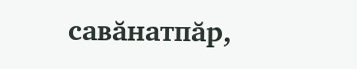савăнатпăр,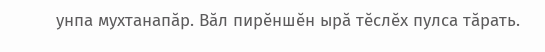унпа мухтанапăр. Вăл пирĕншĕн ырă тĕслĕх пулса тăрать.